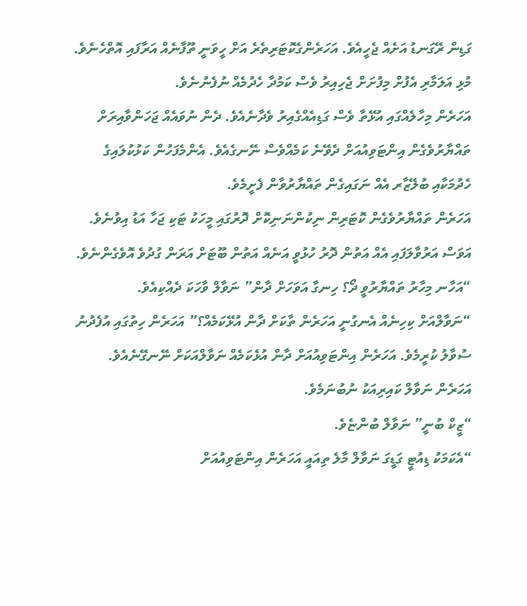ގަޑިން ރޭގަނޑު އަށެއް ޖެހީއެވެ. އަހަރެންގެކޮޓަރިތެރެ އަށް ހީވަނީ ތޫފާނެއް އަރާފައި އޮތްހެނެވެ. މުޅި އަލަމާރި އެފުށް މިފުށަށް ޖެހިއިރު ވެސް ކަމުދާ ހެދުމެއް ނުފެނުނެވެ.
އަހަރެން މިހާލެއްގައި އުޅޭތާ ވެސް ގަޑިއެއްގެއިރު ވެދާނެއެވެ. ދެން ނުވައެއް ޖަހަންވާއިރަށް ތައްޔާރުވެގެން އިންޓަވިއުއަށް ދެވޭނެ ކަމެއްވެސް ނޭނގެއެވެ. އެންމެފަހުން ކަޅުކުލައިގެ ހެދުމަކާއި ބުލޭޒާރ އެއް ނަގައިގެން ތައްޔާރުވާން ފެށީމެވެ.
އަހަރެން ތައްޔާރުވެގެން ކޮޓަރިން ނިކުންނަނިކޮށް ދޮރުގައި މީހަކު ޓަކި ޖަހާ އަޑު އިވުނެވެ. އަވަސް އަރުވާލަފައި އެއް އަތުން ދޮރު ހުޅުވީ އަނެއް އަތުން ބޫޓަށް އަރަން ގުދުވެ އޮވެގެންނެވެ.
“އަހާނ މިހާރު ތައްޔާރުވީ ދޯ؟ ހިނގާ އަވަހަށް ދާން” ނަވާލް ވާހަކަ ދެއްކިއެވެ.
“ނަވާލްއަށް ކިހިނެއް އެނގުނީ އަހަރެން ތާކަށް ދާން އުޅޭކަމެއް؟” އަހަރެން ހިތުގައި އުފެދުނު ސުވާލު ކުރީމެވެ. އަހަރެން އިންޓަވިއުއަށް ދާން އުޅެކަމެއް ނަވާލްއަކަށް ނޭނގޭނެއެވެ. އަހަރެން ނަވާލް ކައިރިއަކު ނުބުނަމެވެ.
“ޒީކް ބުނީ” ނަވާލް ބުންޏެވެ.
“އެކަމަކު ޑިއުޓީ ގަޑީގަ ނަވާލް މާލެ ތިއައީ އަހަރެން އިންޓަވިއުއަށް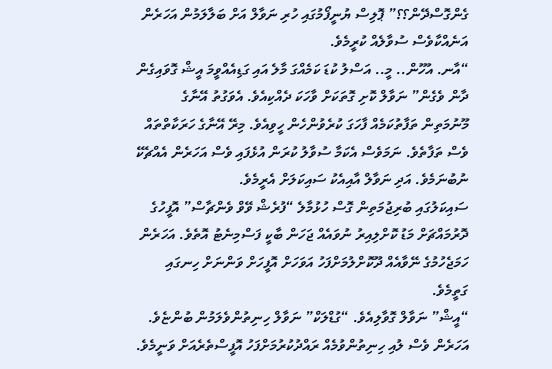ގެންގޮސްދޭން؟؟” ޕޮލިސް ޔުނީފޯމުގައި ހުރި ނަވާލް އަށް ބަލާލަމުން އަހަރެން އަނެއްކާވެސް ސުވާލެއް ކުރީމެވެ.
“އާނ. އުހޫން.. މީ.. އަސްލު ކުޑަ ކަމެއްގަ މާލެ އައި ގަޑިއެއްވީމަ އީޝް ގޮވައިގެން ދާން ވެގެން” ނަވާލް ކޮށި ގޮތަކަށް ވާހަކަ ދެއްކިއެވެ. އެވަގުތު އޭނާގެ މޫނުމަތިން ތަފާތުކަމެއް ފާހަގަ ކުރެވުންހެން ހީވިއެވެ. މިރޭ އޭނާގެ ހަރަކާތްތައް ވެސް ތަފާތެވެ. ނަމަވެސް އެކަމާ ސުވާލު ކުރަން އުޅެފައި ވެސް އަހަރެން އެއްޗެކޭ ނުބުނަމެވެ. އަދި ނަވާލް އާއިއެކު ސައިކަލަށް އެރީމެވެ.
ސައިކަލުގައި ބުރިޖުމަތިން ގޮސް ހުޅުމާލެ “ފުރެޝް ވޭވް ވެންޗާސް” އޮފީހުގެ ދޮރުމައްޗަށް މަޑު ކޮށްލިއިރު ނުވައެއް ޖަހަން ބާކީ ފަސްމިނެޓު އޮތެވެ. އަހަރެން ހަމަޖެހުމުގެ ނޭވާއެއް ދޫކޮށްލުމަށްފަހު އަވަހަށް އޮފީހަށް ވަންނަށް ހިނގައި ގަތީމެވެ.
“އީޝް” ނަވާލް ގޮވާލިއެވެ. “ގުޑްލަކް” ނަވާލް ހިނިތުންވެލަމުން ބުންޏެވެ. އަހަރެން ވެސް ލުއި ހިނިތުންވުމެއް ރައްދުކުރުމަށްފަހު އޮފީސްތެރެއަށް ވަނީމެވެ.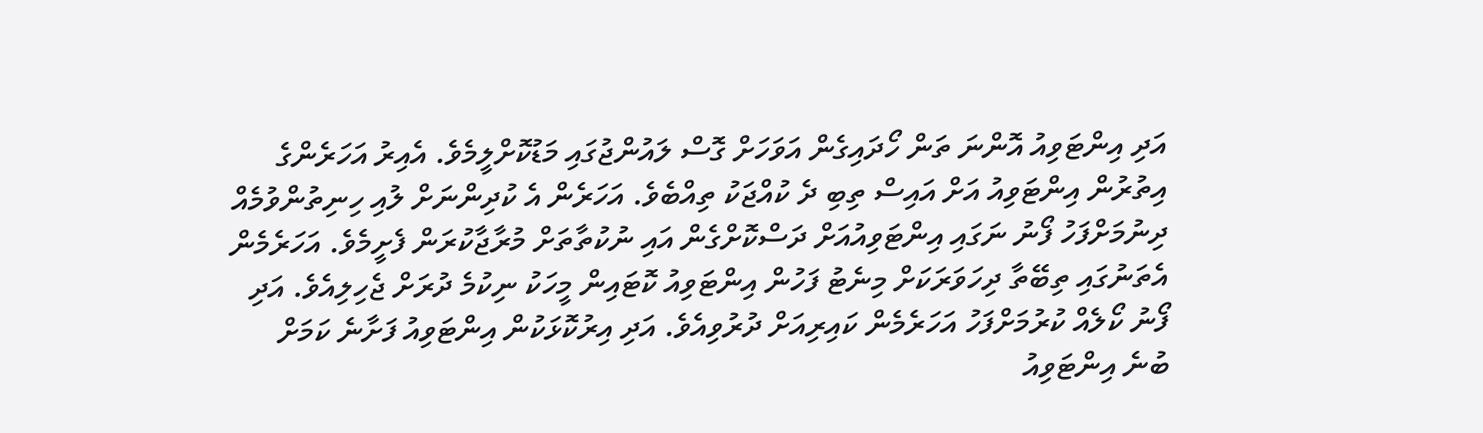އަދި އިންޓަވިއު އޮންނަ ތަން ހޯދައިގެން އަވަހަށް ގޮސް ލައުންޖުގައި މަޑުކޮށްލީމެވެ. އެއިރު އަހަރެންގެ އިތުރުން އިންޓަވިއު އަށް އައިސް ތިބި ދެ ކުއްޖަކު ތިއްބެވެ. އަހަރެން އެ ކުދިންނަށް ލުއި ހިނިތުންވުމެއް ދިނުމަށްފަހު ފޯނު ނަގައި އިންޓަވިއުއަށް ދަސްކޮށްގެން އައި ނުކުތާތަށް މުރާޖާކުރަން ފެށީމެވެ. އަހަރެމެން އެތަނުގައި ތިބޭތާ ދިހަވަރަކަށް މިނެޓު ފަހުން އިންޓަވިއު ކޮޓައިން މީހަކު ނިކުމެ ދުރަށް ޖެހިލިއެވެ. އަދި ފޯނު ކޯލެއް ކުރުމަށްފަހު އަހަރެމެން ކައިރިއަށް ދުރުވިއެވެ. އަދި އިރުކޮޅަކުން އިންޓަވިއު ފަށާނެ ކަމަށް ބުނެ އިންޓަވިއު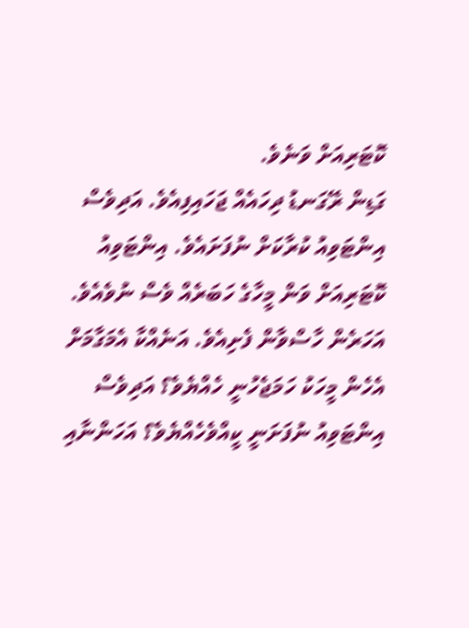ކޮޓަރިއަށް ވަނެވެ.
ގަޑިން ރޭގަނޑު ދިހައެއް ޖަހައިފިއެވެ. އަދިވެސް އިންޓަވިއު ކުރާކަށް ނުފަށައެވެ. އިންޓަވިއު ކޮޓަރިއަށް ވަން މީހާގެ ހަބަރެއް ވެސް ނުވެއެވެ. އަހަރެން ހާސްވާން ފެށިއެވެ. އަނެއްކާ އެމަގާމަށް އެހެން މީހަކު ހަމަޖެހުނީ ހެއްޔެވެ؟ އަދިވެސް އިންޓަވިއު ނުފަށަނީ ކީއްވެހެއްޔެވެ؟ އަހަންނާއި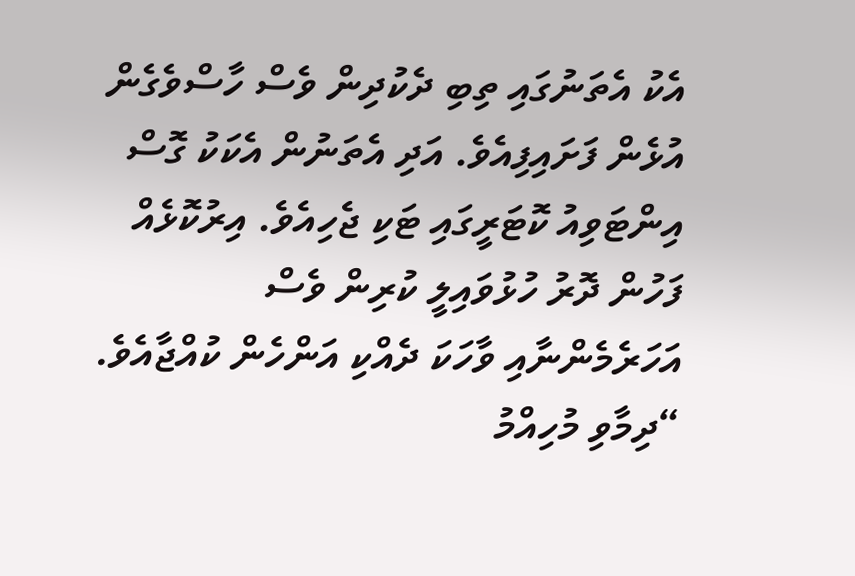އެކު އެތަނުގައި ތިބި ދެކުދިން ވެސް ހާސްވެގެން އުޅެން ފަށައިފިއެވެ. އަދި އެތަނުން އެކަކު ގޮސް އިންޓަވިއު ކޮޓަރީގައި ޓަކި ޖެހިއެވެ. އިރުކޮޅެއް ފަހުން ދޮރު ހުޅުވައިލީ ކުރިން ވެސް އަހަރެމެންނާއި ވާހަކަ ދެއްކި އަންހެން ކުއްޖާއެވެ.
“ދިމާވި މުހިއްމު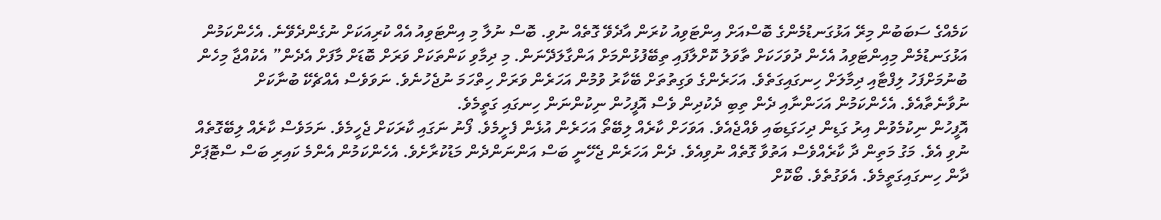ކަމެއްގެ ސަބަބުން މިރޭ އަޅުގަނޑުމެންގެ ބޮސްއަށް އިންޓަވިއު ކުރަން އާދެވޭ ގޮތެއް ނުވި. ބޮސް ނުލާ މި އިންޓަވިއު އެއް ކުރިއަކަށް ނުގެންދެވޭނެ. އެހެންކަމުން އަޅުގަނޑުމެން މިއިންޓަވިއު އެހެން ދުވަހަކަށް ތާވަލު ކޮށްލާފައި ތިބޭފުޅުންމަށް އަންގާލަދޭނަން. މި ދިމާވި ކަންތަކަށް ވަރަށް ބޮޑަށް މާފަށް އެދެން” އެކުއްޖާ މިހެން ބުނުމަށްފަހު ލިފްޓާއި ދިމާލަށް ހިނގައިގަތެވެ. އަހަރެންގެ ވަގިތުތަށް ބޭކާރު ވުމުން އަހަރެން ވަރަށް ހިތްހަމަ ނުޖެހުނެވެ. ނަވަވެސް އެއްޗެކޭ ބުނާކަށް ނުވާނެތާއެވެ. އެހެންކަމުން އަހަންނާއި ދެން ތިބި ދެކުދިން ވެސް އޮފީހުން ނިކުންނަން ހިނގައި ގަތީމެވެ.
އޮފީހުން ނިކުމެވުން އިރު ގަޑިން ދިހަގަޑިބައި ވެއްޖެއެވެ. އަވަހަށް ކާރެއް ލިބޭތޯ އަހަރެން އުޅެން ފެށީމެވެ. ފޯނު ނަގައި ކާރަކަށް ޖެހީމެވެ. ނަމަވެސް ކާރެއް ލިބޭގޮތެއް ނުވި އެވެ. މަގު މަތިން ދާ ކާރެއްވެސް އަތުވާ ގޮތެއް ނުވިއެވެ. ދެން އަހަރެން ޖެހޭނީ ބަސް އަންނަންދެން މަޑުކުރާށެވެ. އެހެންކަމުން އެންމެ ކައިރި ބަސް ސްޓޮޕަށް ދާން ހިނގައިގަތީމެވެ. އެވަގުތެވެ. ބޯކޮށް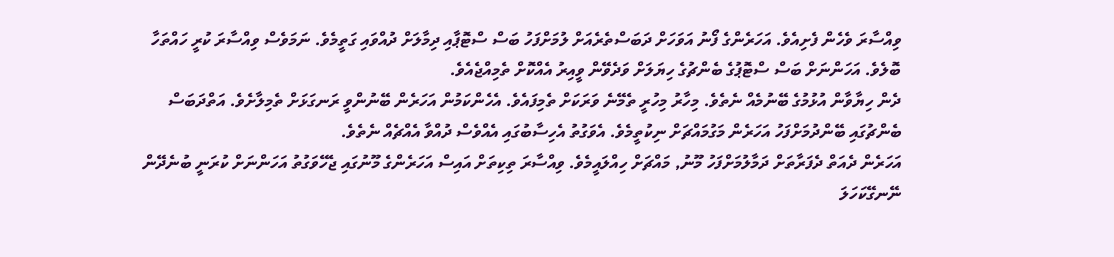ވިއްސާރަ ވެހެން ފެށިއެވެ. އަހަރެންގެ ފޯނު އަވަހަށް ދަބަސްތެރެއަށް ލުމަށްފަހު ބަސް ސްޓޮޕާއި ދިމާލަށް ދުއްވައި ގަތީމެވެ. ނަމަވެސް ވިއްސާރަ ކުރީ ހައްތަހާ ބޮލެވެ. އަހަންނަށް ބަސް ސްޓޮޕުގެ ބެންޗުގެ ހިޔަލަށް ވަދެވޭން ވީއިރު އެއްކޮށް ތެމިއްޖެއެވެ.
ދެން ހިޔާވާން އުޅުމުގެ ބޭނުމެއް ނެތެވެ. މިހާރު މިހުރީ ތެމޭނެ ވަރަކަށް ތެމިފައެވެ. އެހެންކަމުން އަހަރެން ބޭނުންވީ ރަނގަޅަށް ތެމިލާށެވެ. އަތްދަބަސް ބެންޗުގައި ބޭންދުމަށްފަހު އަހަރެން މަގުމައްޗަށް ނިކުތީމެވެ. އެވަގުތު އެހިސާބުގައި އެއްވެސް ދުއްވާ އެއްޗެއް ނެތެވެ.
އަހަރެން ދެއަތް ދެފަރާތަށް ދަމާލުމަށްފަހު މޫނު, މައްޗަށް ހިއްލައީމެވެ. ވިއްސާރަ ތިކިތަށް އައިސް އަހަރެންގެ މޫނުގައި ޖެހޭވަގުތު އަހަންނަށް ކުރަނީ ބުނެދޭން ނޭނގޭކަހަލަ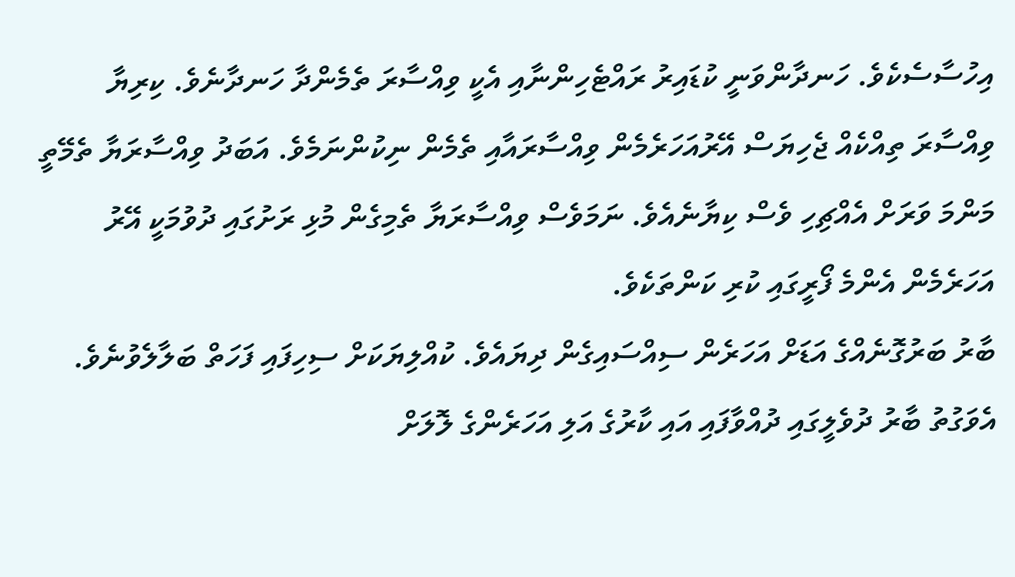އިހުސާސެކެވެ. ހަނދާންވަނީ ކުޑައިރު ރައްޓެހިންނާއި އެކީ ވިއްސާރަ ތެމެންދާ ހަނދާނެވެ. ކިރިޔާ ވިއްސާރަ ތިއްކެއް ޖެހިޔަސް އޭރުއަހަރެމެން ވިއްސާރައާއި ތެމެން ނިކުންނަމެވެ. އަބަދު ވިއްސާރަޔާ ތެމޭތީ މަންމަ ވަރަށް އެއްޗިހި ވެސް ކިޔާނެއެވެ. ނަމަވެސް ވިއްސާރަޔާ ތެމިގެން މުޅި ރަށުގައި ދުވުމަކީ އޭރު އަހަރެމެން އެންމެ ފޯރީގައި ކުރި ކަންތަކެވެ.
ބާރު ބަރުގޮނެއްގެ އަޑަށް އަހަރެން ސިއްސައިގެން ދިޔައެވެ. ކުއްލިޔަކަށް ސިހިފައި ފަހަތް ބަލާލެވުނެވެ. އެވަގުތު ބާރު ދުވެލީގައި ދުއްވާފައި އައި ކާރުގެ އަލި އަހަރެންގެ ލޮލަށް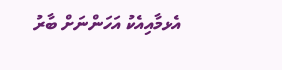އެޅމާއިއެކު އަހަންނަށް ބާރު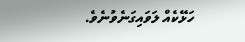ހަޅޭކެއް ލަވައިގަނެވުނެވެ.